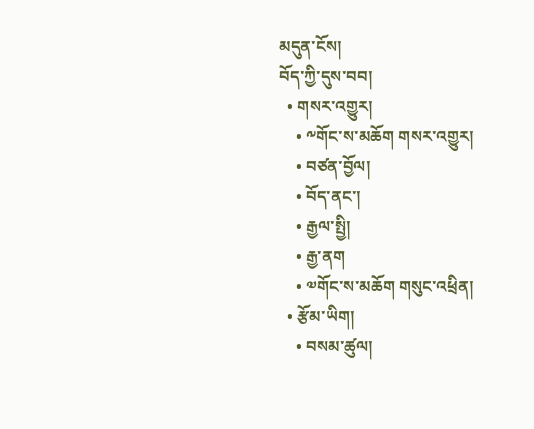མདུན་ངོས།
བོད་ཀྱི་དུས་བབ།
  • གསར་འགྱུར།
    • ༸གོང་ས་མཆོག གསར་འགྱུར།
    • བཙན་བྱོལ།
    • བོད་ནང་།
    • རྒྱལ་སྤྱི།
    • རྒྱ་ནག
    • ༧གོང་ས་མཆོག གསུང་འཕྲིན།
  • རྩོམ་ཡིག།
    • བསམ་ཚུལ།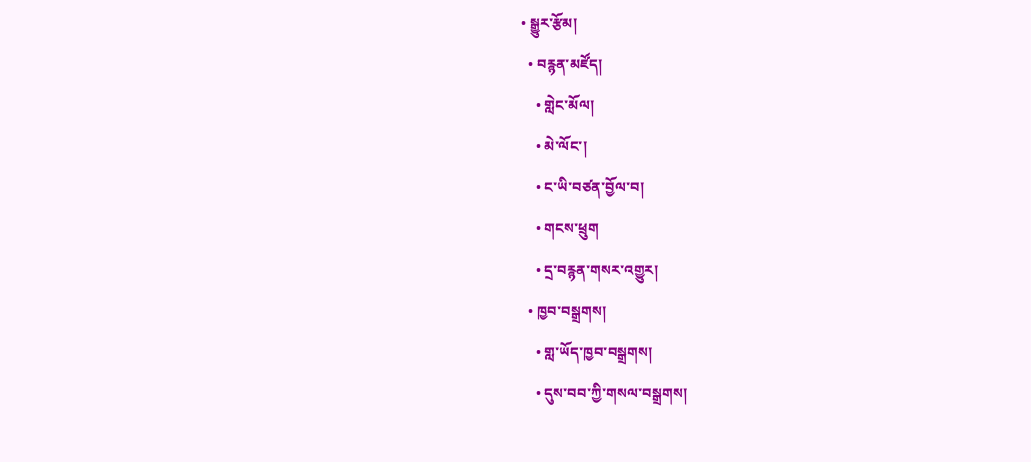• སྒྱུར་རྩོམ།
  • བརྙན་མཛོད།
    • གླེང་མོལ།
    • མེ་ལོང་།
    • ང་ཡི་བཙན་བྱོལ་བ།
    • གངས་ཕྲུག
    • དྲ་བརྙན་གསར་འགྱུར།
  • ཁྱབ་བསྒྲགས།
    • གླ་ཡོད་ཁྱབ་བསྒྲགས།
    • དུས་བབ་ཀྱི་གསལ་བསྒྲགས།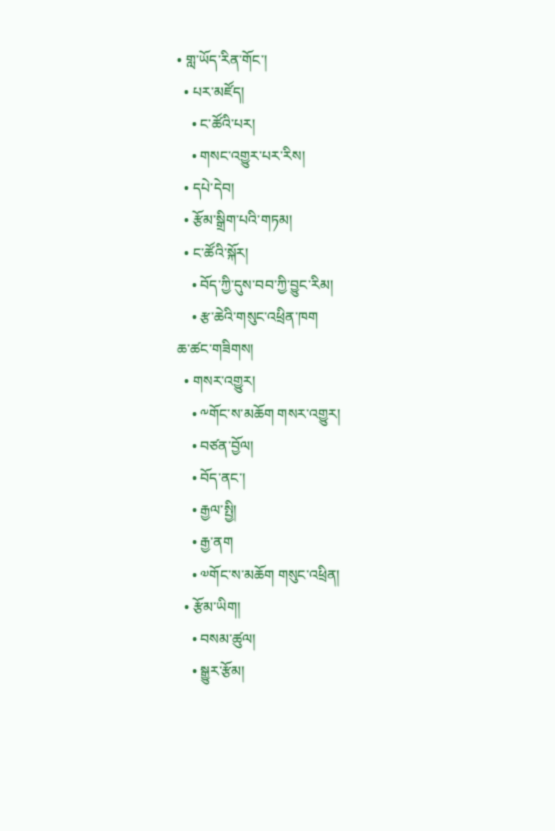• གླ་ཡོད་རིན་གོང་།
  • པར་མཛོད།
    • ང་ཚོའི་པར།
    • གསང་འགྱུར་པར་རིས།
  • དཔེ་དེབ།
  • རྩོམ་སྒྲིག་པའི་གཏམ།
  • ང་ཚོའི་སྐོར།
    • བོད་ཀྱི་དུས་བབ་ཀྱི་བྱུང་རིམ།
    • རྩ་ཆེའི་གསུང་འཕྲིན་ཁག
ཆ་ཚང་གཟིགས།
  • གསར་འགྱུར།
    • ༸གོང་ས་མཆོག གསར་འགྱུར།
    • བཙན་བྱོལ།
    • བོད་ནང་།
    • རྒྱལ་སྤྱི།
    • རྒྱ་ནག
    • ༧གོང་ས་མཆོག གསུང་འཕྲིན།
  • རྩོམ་ཡིག།
    • བསམ་ཚུལ།
    • སྒྱུར་རྩོམ།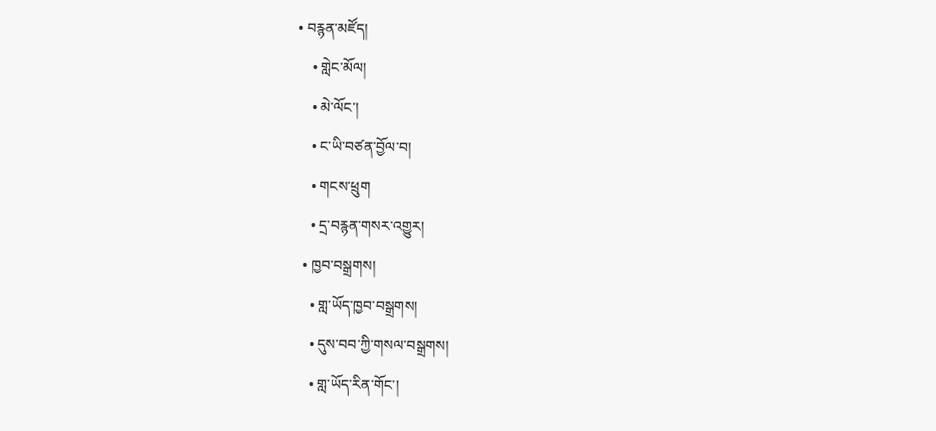• བརྙན་མཛོད།
    • གླེང་མོལ།
    • མེ་ལོང་།
    • ང་ཡི་བཙན་བྱོལ་བ།
    • གངས་ཕྲུག
    • དྲ་བརྙན་གསར་འགྱུར།
  • ཁྱབ་བསྒྲགས།
    • གླ་ཡོད་ཁྱབ་བསྒྲགས།
    • དུས་བབ་ཀྱི་གསལ་བསྒྲགས།
    • གླ་ཡོད་རིན་གོང་།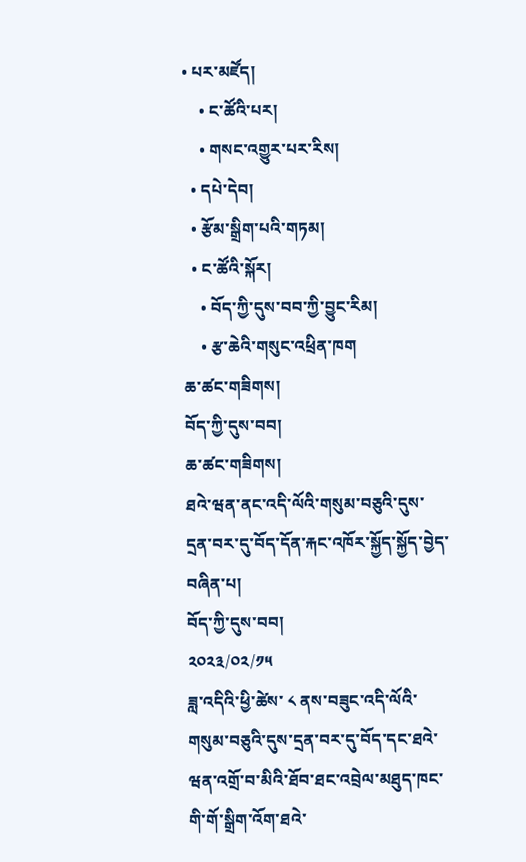• པར་མཛོད།
    • ང་ཚོའི་པར།
    • གསང་འགྱུར་པར་རིས།
  • དཔེ་དེབ།
  • རྩོམ་སྒྲིག་པའི་གཏམ།
  • ང་ཚོའི་སྐོར།
    • བོད་ཀྱི་དུས་བབ་ཀྱི་བྱུང་རིམ།
    • རྩ་ཆེའི་གསུང་འཕྲིན་ཁག
ཆ་ཚང་གཟིགས།
བོད་ཀྱི་དུས་བབ།
ཆ་ཚང་གཟིགས།
ཐའེ་ཝན་ནང་འདི་ལོའི་གསུམ་བཅུའི་དུས་དྲན་བར་དུ་བོད་དོན་རྐང་འཁོར་སྐྱོད་སྐྱོད་བྱེད་བཞིན་པ།
བོད་ཀྱི་དུས་བབ།
༢༠༢༣/༠༢/༡༥
ཟླ་འདིའི་ཕྱི་ཚེས་ ༨ ནས་བཟུང་འདི་ལོའི་གསུམ་བཅུའི་དུས་དྲན་བར་དུ་བོད་དང་ཐའེ་ཝན་འགྲོ་བ་མིའི་ཐོབ་ཐང་འབྲེལ་མཐུད་ཁང་གི་གོ་སྒྲིག་འོག་ཐའེ་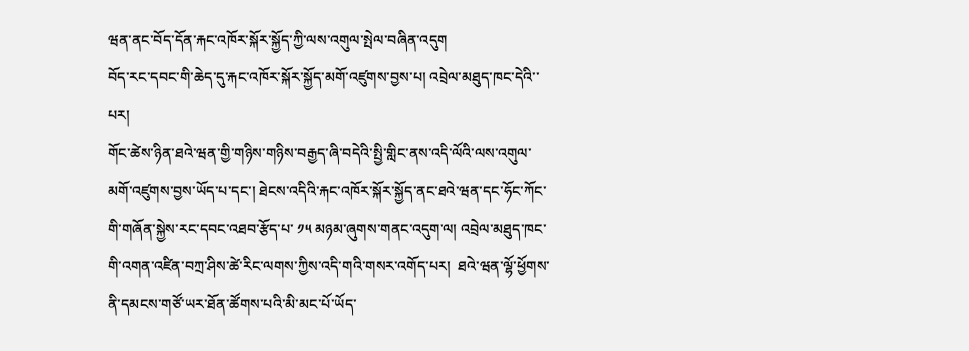ཝན་ནང་བོད་དོན་རྐང་འཁོར་སྐོར་སྐྱོད་ཀྱི་ལས་འགུལ་སྤེལ་བཞིན་འདུག
བོད་རང་དབང་གི་ཆེད་དུ་རྐང་འཁོར་སྐོར་སྐྱོད་མགོ་འཛུགས་བྱས་པ། འབྲེལ་མཐུད་ཁང་དེའི་་པར།
གོང་ཚེས་ཉིན་ཐའེ་ཝན་གྱི་གཉིས་གཉིས་བརྒྱད་ཞི་བདེའི་སྤྱི་གླིང་ནས་འདི་ལོའི་ལས་འགུལ་མགོ་འཛུགས་བྱས་ཡོད་པ་དང་། ཐེངས་འདིའི་རྐང་འཁོར་སྐོར་སྐྱོད་ནང་ཐའེ་ཝན་དང་ཧོང་ཀོང་གི་གཞོན་སྐྱེས་རང་དབང་འཐབ་རྩོད་པ་ ༡༥ མཉམ་ཞུགས་གནང་འདུག་ལ། འབྲེལ་མཐུད་ཁང་གི་འགན་འཛིན་བཀྲ་ཤིས་ཚེ་རིང་ལགས་ཀྱིས་འདི་གའི་གསར་འགོད་པར།  ཐའེ་ཝན་ལྷོ་ཕྱོགས་ནི་དམངས་གཙོ་ཡར་ཐོན་ཚོགས་པའི་མི་མང་པོ་ཡོད་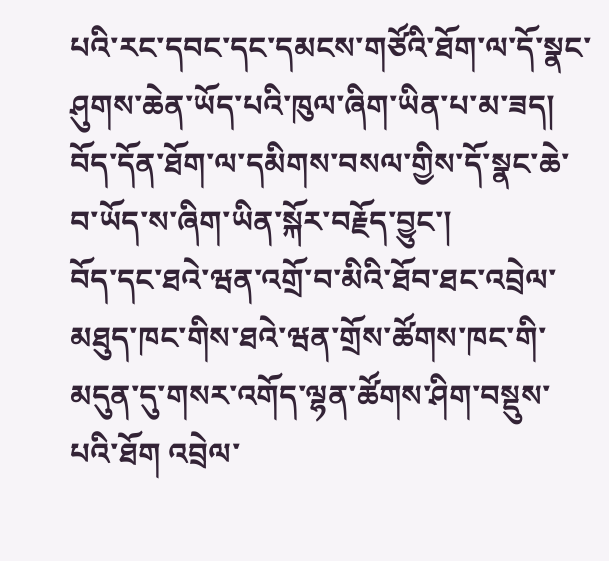པའི་རང་དབང་དང་དམངས་གཙོའི་ཐོག་ལ་དོ་སྣང་ཤུགས་ཆེན་ཡོད་པའི་ཁུལ་ཞིག་ཡིན་པ་མ་ཟད། བོད་དོན་ཐོག་ལ་དམིགས་བསལ་གྱིས་དོ་སྣང་ཆེ་བ་ཡོད་ས་ཞིག་ཡིན་སྐོར་བརྗོད་བྱུང་།
བོད་དང་ཐའེ་ཝན་འགྲོ་བ་མིའི་ཐོབ་ཐང་འབྲེལ་མཐུད་ཁང་གིས་ཐའེ་ཝན་གྲོས་ཚོགས་ཁང་གི་མདུན་དུ་གསར་འགོད་ལྷན་ཚོགས་ཤིག་བསྡུས་པའི་ཐོག འབྲེལ་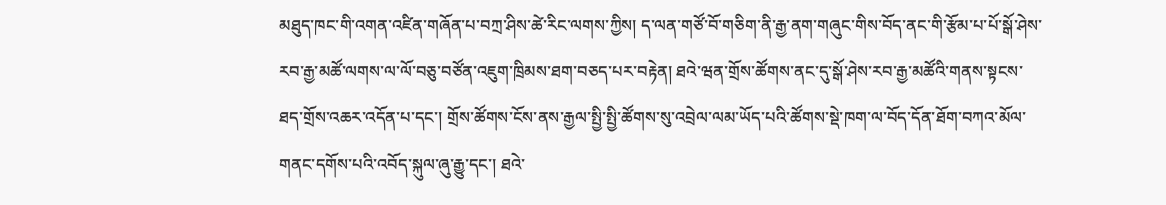མཐུད་ཁང་གི་འགན་འཛིན་གཞོན་པ་བཀྲ་ཤིས་ཚེ་རིང་ལགས་ཀྱིས། ད་ལན་གཙོ་བོ་གཅིག་ནི་རྒྱ་ནག་གཞུང་གིས་བོད་ནང་གི་རྩོམ་པ་པོ་སྒོ་ཤེས་རབ་རྒྱ་མཚོ་ལགས་ལ་ལོ་བཅུ་བཙོན་འཇུག་ཁྲིམས་ཐག་བཅད་པར་བརྟེན། ཐའེ་ཝན་གྲོས་ཚོགས་ནང་དུ་སྒོ་ཤེས་རབ་རྒྱ་མཚོའི་གནས་སྟངས་ཐད་གྲོས་འཆར་འདོན་པ་དང་། གྲོས་ཚོགས་ངོས་ནས་རྒྱལ་སྤྱི་སྤྱི་ཚོགས་སུ་འབྲེལ་ལམ་ཡོད་པའི་ཚོགས་སྡེ་ཁག་ལ་བོད་དོན་ཐོག་བཀའ་མོལ་གནང་དགོས་པའི་འབོད་སྐུལ་ཞུ་རྒྱུ་དང་། ཐའེ་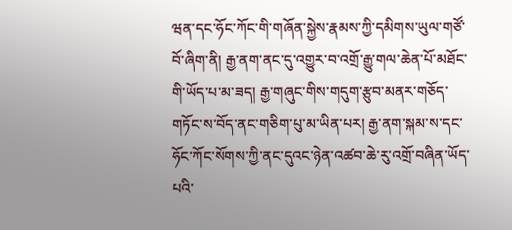ཝན་དང་ཧོང་ཀོང་གི་གཞོན་སྐྱེས་རྣམས་ཀྱི་དམིགས་ཡུལ་གཙོ་བོ་ཞིག་ནི། རྒྱ་ནག་ནང་དུ་འགྱུར་བ་འགྲོ་རྒྱུ་གལ་ཆེན་པོ་མཐོང་གི་ཡོད་པ་མ་ཟད། རྒྱ་གཞུང་གིས་གདུག་རྩུབ་མནར་གཅོད་གཏོང་ས་བོད་ནང་གཅིག་པུ་མ་ཡིན་པར། རྒྱ་ནག་སྐམ་ས་དང་ཧོང་ཀོང་སོགས་ཀྱི་ནང་དུའང་ཉེན་འཚབ་ཆེ་རུ་འགྲོ་བཞིན་ཡོད་པའི་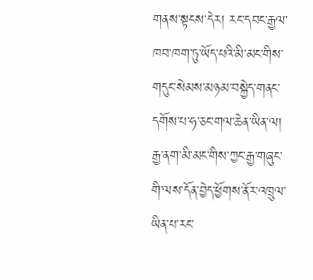གནས་སྟངས་དེར། རང་དབང་རྒྱལ་ཁབ་ཁག་ཏུ་ཡོད་པའི་མི་མང་གིས་གདུང་སེམས་མཉམ་བསྐྱེད་གནང་དགོས་པ་ཧ་ཅང་གལ་ཆེན་ཡིན་ལ། རྒྱ་ནག་མི་མང་གིས་ཀྱང་རྒྱ་གཞུང་གི་ལས་དོན་བྱེད་ཕྱོགས་ནོར་འཁྲུལ་ཡིན་པ་རང་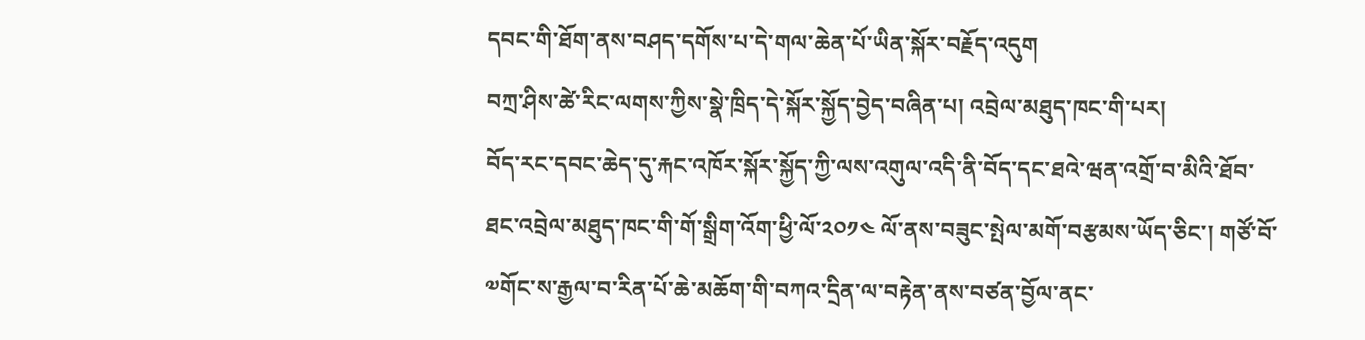དབང་གི་ཐོག་ནས་བཤད་དགོས་པ་དེ་གལ་ཆེན་པོ་ཡིན་སྐོར་བརྗོད་འདུག
བཀྲ་ཤིས་ཚེ་རིང་ལགས་ཀྱིས་སྣེ་ཁྲིད་དེ་སྐོར་སྐྱོད་བྱེད་བཞིན་པ། འབྲེལ་མཐུད་ཁང་གི་པར།
བོད་རང་དབང་ཆེད་དུ་རྐང་འཁོར་སྐོར་སྐྱོད་ཀྱི་ལས་འགུལ་འདི་ནི་བོད་དང་ཐའེ་ཝན་འགྲོ་བ་མིའི་ཐོབ་ཐང་འབྲེལ་མཐུད་ཁང་གི་གོ་སྒྲིག་འོག་ཕྱི་ལོ་༢༠༡༤ ལོ་ནས་བཟུང་སྤེལ་མགོ་བརྩམས་ཡོད་ཅིང་། གཙོ་བོ་༧གོང་ས་རྒྱལ་བ་རིན་པོ་ཆེ་མཆོག་གི་བཀའ་དྲིན་ལ་བརྟེན་ནས་བཙན་བྱོལ་ནང་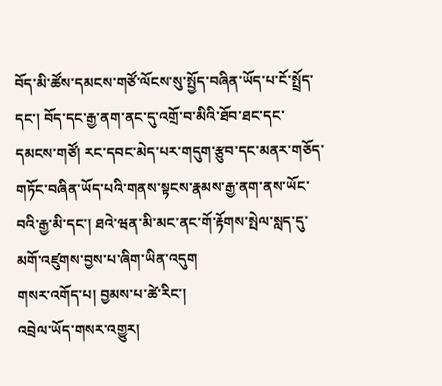བོད་མི་ཚོས་དམངས་གཙོ་ལོངས་སུ་སྤྱོད་བཞིན་ཡོད་པ་ངོ་སྤྲོད་དང་། བོད་དང་རྒྱ་ནག་ནང་དུ་འགྲོ་བ་མིའི་ཐོབ་ཐང་དང་དམངས་གཙོ། རང་དབང་མེད་པར་གདུག་རྩུབ་དང་མནར་གཅོད་གཏོང་བཞིན་ཡོད་པའི་གནས་སྟངས་རྣམས་རྒྱ་ནག་ནས་ཡོང་བའི་རྒྱ་མི་དང་། ཐའེ་ཝན་མི་མང་ནང་གོ་རྟོགས་སྤེལ་སླད་དུ་མགོ་འཛུགས་བྱས་པ་ཞིག་ཡིན་འདུག
གསར་འགོད་པ། བྱམས་པ་ཚེ་རིང་།
འབྲེལ་ཡོད་གསར་འགྱུར།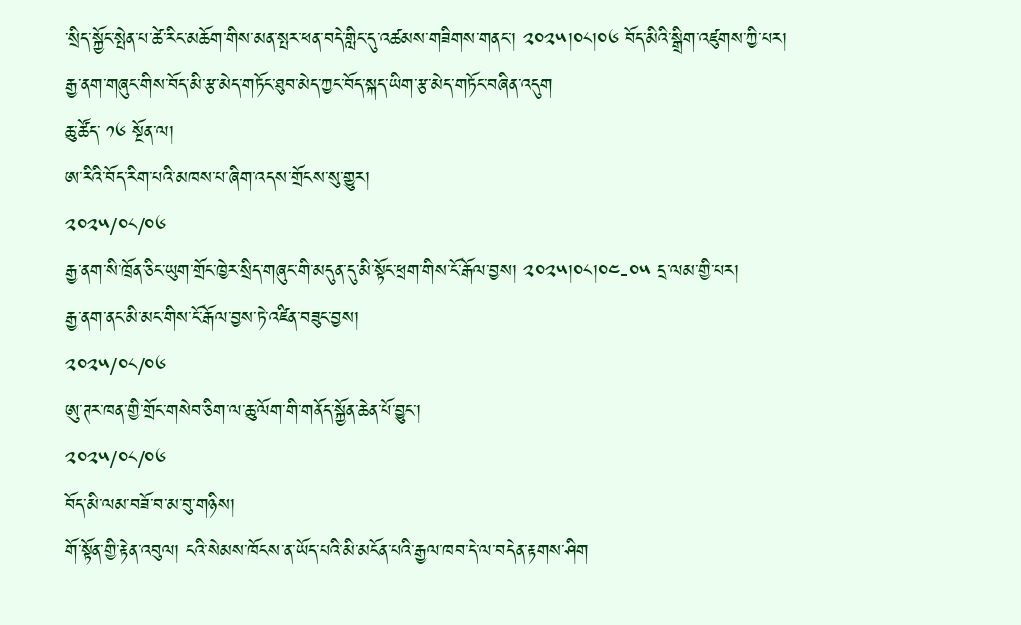་སྲིད་སྐྱོང་སྤེན་པ་ཚེ་རིང་མཆོག་གིས་མན་སྤར་ཕན་བདེ་གླིང་དུ་འཚམས་གཟིགས་གནང་། ༢༠༢༥།༠༨།༠༦ བོད་མིའི་སྒྲིག་འཛུགས་ཀྱི་པར།
རྒྱ་ནག་གཞུང་གིས་བོད་མི་རྩ་མེད་གཏོང་ཐུབ་མེད་ཀྱང་བོད་སྐད་ཡིག་རྩ་མེད་གཏོང་བཞིན་འདུག
ཆུ་ཚོད་ ༡༦ སྔོན་ལ།
ཨ་རིའི་བོད་རིག་པའི་མཁས་པ་ཞིག་འདས་གྲོངས་སུ་གྱུར།
༢༠༢༥/༠༨/༠༦
རྒྱ་ནག་སི་ཁྲོན་ཅིང་ཡུག་གྲོང་ཁྱེར་སྲིད་གཞུང་གི་མདུན་དུ་མི་སྟོང་ཕྲག་གིས་ངོ་རྒོལ་བྱས། ༢༠༢༥།༠༨།༠༤-༠༥ དྲ་ལམ་གྱི་པར།
རྒྱ་ནག་ནང་མི་མང་གིས་ངོ་རྒོལ་བྱས་ཏེ་འཛིན་བཟུང་བྱས།
༢༠༢༥/༠༨/༠༦
ཨུ་ཊར་ཁན་གྱི་གྲོང་གསེབ་ཅིག་ལ་ཆུ་ལོག་གི་གནོད་སྐྱོན་ཆེན་པོ་བྱུང་།
༢༠༢༥/༠༨/༠༦
བོད་མི་ལམ་བཟོ་བ་མ་བུ་གཉིས།
གོ་སྟོན་གྱི་རྟེན་འབུལ། ངའི་སེམས་ཁོངས་ན་ཡོད་པའི་མི་མངོན་པའི་རྒྱལ་ཁབ་དེ་ལ་བདེན་རྟགས་ཤིག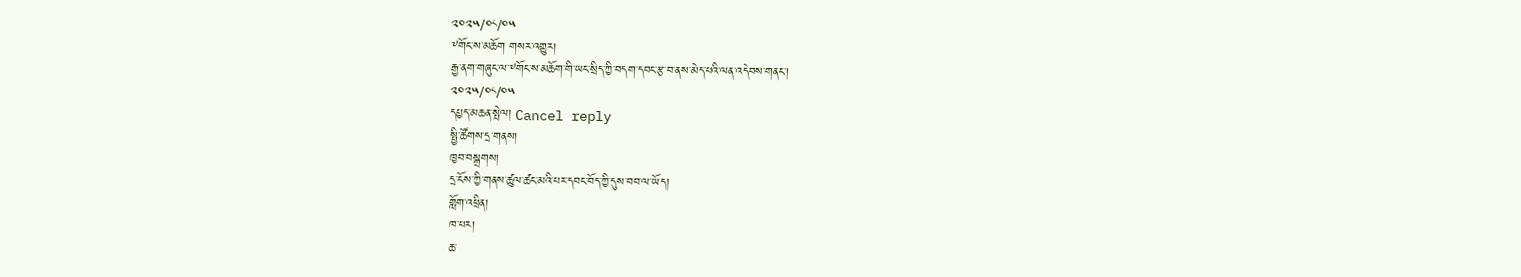༢༠༢༥/༠༨/༠༥
༸གོང་ས་མཆོག གསར་འགྱུར།
རྒྱ་ནག་གཞུང་ལ་༸གོང་ས་མཆོག་གི་ཡང་སྲིད་ཀྱི་བདག་དབང་རྩ་བ་ནས་མེད་པའི་ལན་འདེབས་གནང་།
༢༠༢༥/༠༨/༠༥
དཔྱད་མཆན་སྤེལ། Cancel reply
སྤྱི་ཚོགས་དྲ་གནས།
ཁྱབ་བསྒྲགས།
དྲ་ངོས་ཀྱི་གནས་ཚུལ་ཚང་མའི་པར་དབང་བོད་ཀྱི་དུས་བབ་ལ་ཡོད།
གློག་འཕྲིན།
ཁ་པར།
ཆ་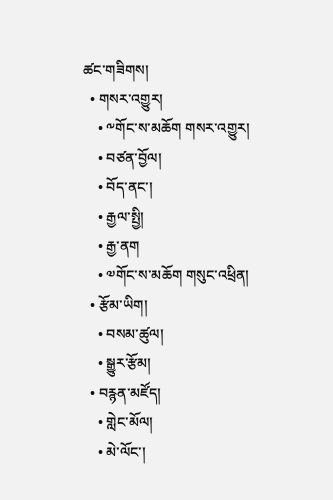ཚང་གཟིགས།
  • གསར་འགྱུར།
    • ༸གོང་ས་མཆོག གསར་འགྱུར།
    • བཙན་བྱོལ།
    • བོད་ནང་།
    • རྒྱལ་སྤྱི།
    • རྒྱ་ནག
    • ༧གོང་ས་མཆོག གསུང་འཕྲིན།
  • རྩོམ་ཡིག།
    • བསམ་ཚུལ།
    • སྒྱུར་རྩོམ།
  • བརྙན་མཛོད།
    • གླེང་མོལ།
    • མེ་ལོང་།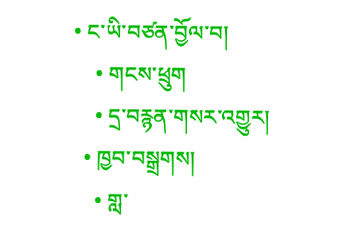• ང་ཡི་བཙན་བྱོལ་བ།
    • གངས་ཕྲུག
    • དྲ་བརྙན་གསར་འགྱུར།
  • ཁྱབ་བསྒྲགས།
    • གླ་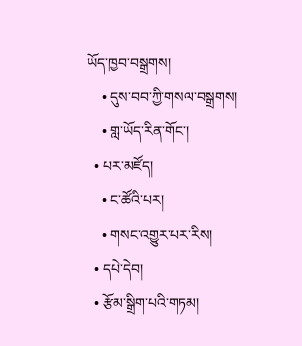ཡོད་ཁྱབ་བསྒྲགས།
    • དུས་བབ་ཀྱི་གསལ་བསྒྲགས།
    • གླ་ཡོད་རིན་གོང་།
  • པར་མཛོད།
    • ང་ཚོའི་པར།
    • གསང་འགྱུར་པར་རིས།
  • དཔེ་དེབ།
  • རྩོམ་སྒྲིག་པའི་གཏམ།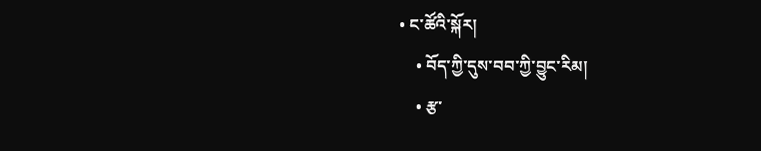• ང་ཚོའི་སྐོར།
    • བོད་ཀྱི་དུས་བབ་ཀྱི་བྱུང་རིམ།
    • རྩ་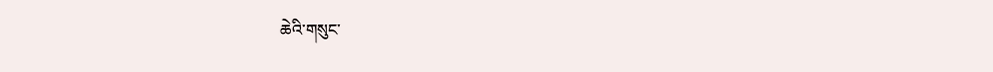ཆེའི་གསུང་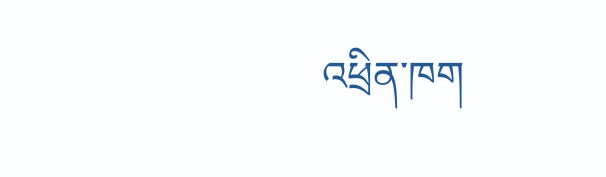འཕྲིན་ཁག